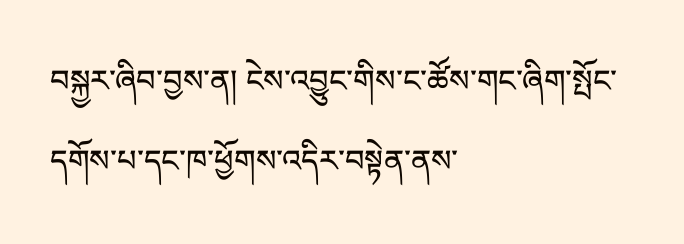བསྐྱར་ཞིབ་བྱས་ན། ངེས་འབྱུང་གིས་ང་ཚོས་གང་ཞིག་སྤོང་དགོས་པ་དང་ཁ་ཕྱོགས་འདིར་བསྟེན་ནས་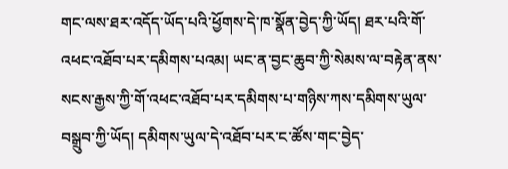གང་ལས་ཐར་འདོད་ཡོད་པའི་ཕྱོགས་དེ་ཁ་སྣོན་བྱེད་ཀྱི་ཡོད། ཐར་པའི་གོ་འཕང་འཐོབ་པར་དམིགས་པའམ། ཡང་ན་བྱང་ཆུབ་ཀྱི་སེམས་ལ་བརྟེན་ནས་སངས་རྒྱས་ཀྱི་གོ་འཕང་འཐོབ་པར་དམིགས་པ་གཉིས་ཀས་དམིགས་ཡུལ་བསྒྲུབ་ཀྱི་ཡོད། དམིགས་ཡུལ་དེ་འཐོབ་པར་ང་ཚོས་གང་བྱེད་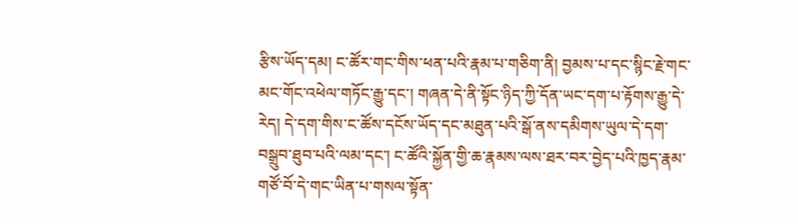རྩིས་ཡོད་དམ། ང་ཚོར་གང་གིས་ཕན་པའི་རྣམ་པ་གཅིག་ནི། བྱམས་པ་དང་སྙིང་རྗེ་གང་མང་གོང་འཕེལ་གཏོང་རྒྱུ་དང་། གཞན་དེ་ནི་སྟོང་ཉིད་ཀྱི་དོན་ཡང་དག་པ་རྟོགས་རྒྱུ་དེ་རེད། དེ་དག་གིས་ང་ཚོས་དངོས་ཡོད་དང་མཐུན་པའི་སྒོ་ནས་དམིགས་ཡུལ་དེ་དག་བསྒྲུབ་ཐུབ་པའི་ལམ་དང་། ང་ཚོའི་སྐྱོན་གྱི་ཆ་རྣམས་ལས་ཐར་བར་བྱེད་པའི་ཁྱད་རྣམ་གཙོ་བོ་དེ་གང་ཡིན་པ་གསལ་སྟོན་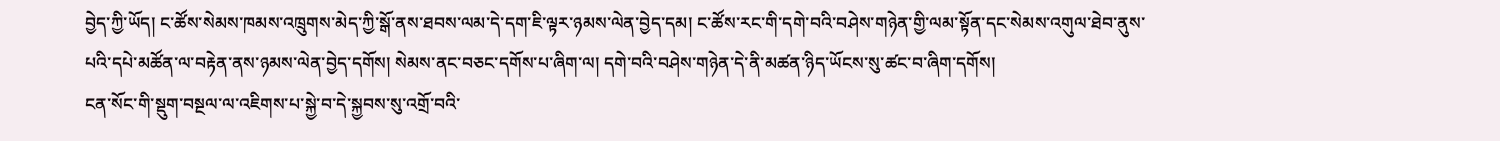བྱེད་ཀྱི་ཡོད། ང་ཚོས་སེམས་ཁམས་འཁྲུགས་མེད་ཀྱི་སྒོ་ནས་ཐབས་ལམ་དེ་དག་ཇི་ལྟར་ཉམས་ལེན་བྱེད་དམ། ང་ཚོས་རང་གི་དགེ་བའི་བཤེས་གཉེན་གྱི་ལམ་སྟོན་དང་སེམས་འགུལ་ཐེབ་ནུས་པའི་དཔེ་མཚོན་ལ་བརྟེན་ནས་ཉམས་ལེན་བྱེད་དགོས། སེམས་ནང་བཅང་དགོས་པ་ཞིག་ལ། དགེ་བའི་བཤེས་གཉེན་དེ་ནི་མཚན་ཉིད་ཡོངས་སུ་ཚང་བ་ཞིག་དགོས།
ངན་སོང་གི་སྡུག་བསྔལ་ལ་འཇིགས་པ་སྐྱེ་བ་དེ་སྐྱབས་སུ་འགྲོ་བའི་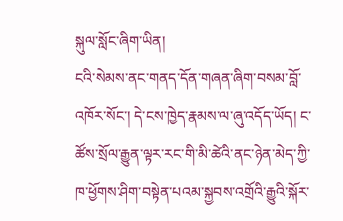སྐུལ་སློང་ཞིག་ཡིན།
ངའི་སེམས་ནང་གནད་དོན་གཞན་ཞིག་བསམ་བློ་འཁོར་སོང་། དེ་ངས་ཁྱེད་རྣམས་ལ་ཞུ་འདོད་ཡོད། ང་ཚོས་སྲོལ་རྒྱུན་ལྟར་རང་གི་མི་ཚེའི་ནང་ཉེན་མེད་ཀྱི་ཁ་ཕྱོགས་ཤིག་བསྟེན་པའམ་སྐྱབས་འགྲོའི་རྒྱུའི་སྐོར་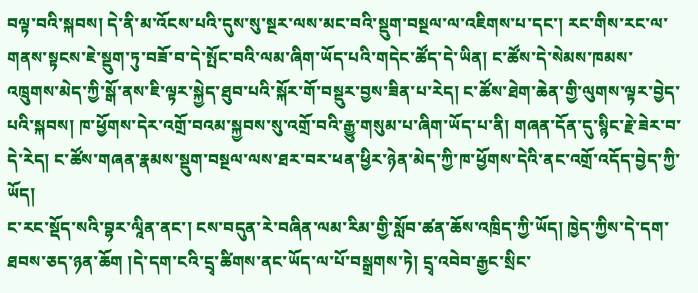བལྟ་བའི་སྐབས། དེ་ནི་མ་འོངས་པའི་དུས་སུ་སྔར་ལས་མང་བའི་སྡུག་བསྔལ་ལ་འཇིགས་པ་དང་། རང་གིས་རང་ལ་གནས་སྟངས་ཇེ་སྡུག་ཏུ་བཟོ་བ་དེ་སྤོང་བའི་ལམ་ཞིག་ཡོད་པའི་གདེང་ཚོད་དེ་ཡིན། ང་ཚོས་དེ་སེམས་ཁམས་འཁྲུགས་མེད་ཀྱི་སྒོ་ནས་ཇི་ལྟར་སྐྱེད་ཐུབ་པའི་སྐོར་གོ་བསྡུར་བྱས་ཟིན་པ་རེད། ང་ཚོས་ཐེག་ཆེན་གྱི་ལུགས་ལྟར་བྱེད་པའི་སྐབས། ཁ་ཕྱོགས་དེར་འགྲོ་བའམ་སྐྱབས་སུ་འགྲོ་བའི་རྒྱུ་གསུམ་པ་ཞིག་ཡོད་པ་ནི། གཞན་དོན་དུ་སྙིང་རྗེ་ཟེར་བ་དེ་རེད། ང་ཚོས་གཞན་རྣམས་སྡུག་བསྔལ་ལས་ཐར་བར་ཕན་ཕྱིར་ཉེན་མེད་ཀྱི་ཁ་ཕྱོགས་དེའི་ནང་འགྲོ་འདོད་བྱེད་ཀྱི་ཡོད།
ང་རང་སྡོད་སའི་བྷར་ལཱིན་ནང་། ངས་བདུན་རེ་བཞིན་ལམ་རིམ་གྱི་སློབ་ཚན་ཆོས་འཁྲིད་ཀྱི་ཡོད། ཁྱེད་ཀྱིས་དེ་དག་ཐབས་ཅད་ཉན་ཆོག །དེ་དག་ངའི་དྲྭ་ཚིགས་ནང་ཡོད་ལ་པོ་བསྒྲགས་ཏེ། དྲྭ་འབེབ་རྒྱང་སྲིང་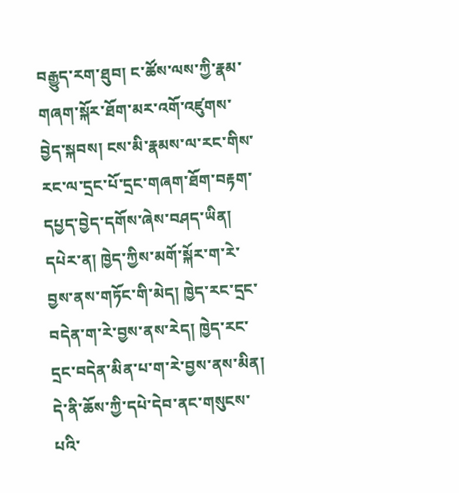བརྒྱུད་རག་ཐུབ། ང་ཚོས་ལས་ཀྱི་རྣམ་གཞག་སྐོར་ཐོག་མར་འགོ་འཛུགས་བྱེད་སྐབས། ངས་མི་རྣམས་ལ་རང་གིས་རང་ལ་དྲང་པོ་དྲང་གཞག་ཐོག་བརྟག་དཔྱད་བྱེད་དགོས་ཞེས་བཤད་ཡིན། དཔེར་ན། ཁྱེད་ཀྱིས་མགོ་སྐོར་ག་རེ་བྱས་ནས་གཏོང་གི་མེད། ཁྱེད་རང་དྲང་བདེན་ག་རེ་བྱས་ནས་རེད། ཁྱེད་རང་དྲང་བདེན་མིན་པ་ག་རེ་བྱས་ནས་མིན། དེ་ནི་ཆོས་ཀྱི་དཔེ་དེབ་ནང་གསུངས་པའི་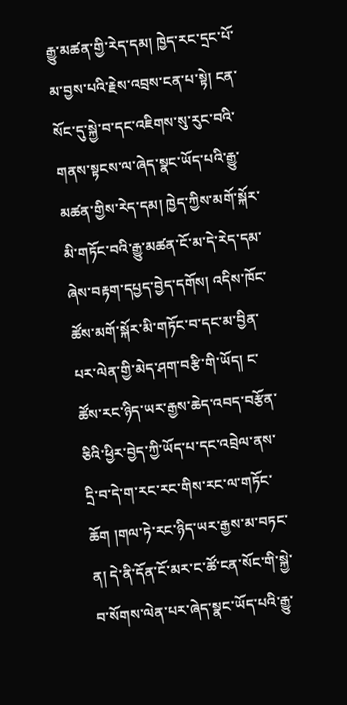རྒྱུ་མཚན་གྱི་རེད་དམ། ཁྱེད་རང་དྲང་པོ་མ་བྱས་པའི་རྗེས་འབྲས་ངན་པ་སྟེ། ངན་སོང་དུ་སྐྱེ་བ་དང་འཇིགས་སུ་རུང་བའི་གནས་སྟངས་ལ་ཞེད་སྣང་ཡོད་པའི་རྒྱུ་མཚན་གྱིས་རེད་དམ། ཁྱེད་ཀྱིས་མགོ་སྐོར་མི་གཏོང་བའི་རྒྱུ་མཚན་ངོ་མ་དེ་རེད་དམ་ཞེས་བརྟག་དཔྱད་བྱེད་དགོས། འདིས་ཁོང་ཚོས་མགོ་སྐོར་མི་གཏོང་བ་དང་མ་བྱིན་པར་ལེན་གྱི་མེད་ཤག་བརྩི་གི་ཡོད། ང་ཚོས་རང་ཉིད་ཡར་རྒྱས་ཆེད་འབད་བརྩོན་ཅིའི་ཕྱིར་བྱེད་ཀྱི་ཡོད་པ་དང་འབྲེལ་ནས་དྲི་བ་དེ་ག་རང་རང་གིས་རང་ལ་གཏོང་ཆོག །གལ་ཏེ་རང་ཉིད་ཡར་རྒྱས་མ་བཏང་ན། དེ་ནི་དོན་ངོ་མར་ང་ཚོ་ངན་སོང་གི་སྐྱེ་བ་སོགས་ལེན་པར་ཞེད་སྣང་ཡོད་པའི་རྒྱུ་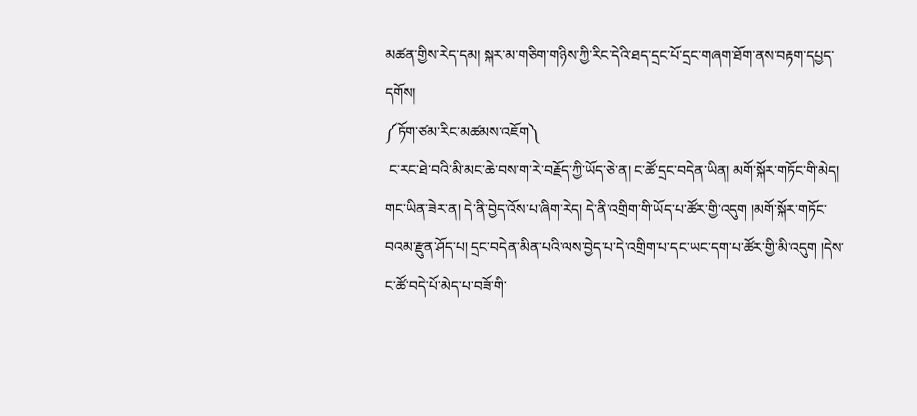མཚན་གྱིས་རེད་དམ། སྐར་མ་གཅིག་གཉིས་ཀྱི་རིང་དེའི་ཐད་དྲང་པོ་དྲང་གཞག་ཐོག་ནས་བརྟག་དཔྱད་དགོས།
༼ཏོག་ཙམ་རིང་མཚམས་འཇོག༽
 ང་རང་ཐེ་བའི་མི་མང་ཆེ་བས་ག་རེ་བརྗོད་ཀྱི་ཡོད་ཅེ་ན། ང་ཚོ་དྲང་བདེན་ཡིན། མགོ་སྐོར་གཏོང་གི་མེད། གང་ཡིན་ཟེར་ན། དེ་ནི་བྱེད་འོས་པ་ཞིག་རེད། དེ་ནི་འགྲིག་གི་ཡོད་པ་ཚོར་གྱི་འདུག །མགོ་སྐོར་གཏོང་བའམ་རྫུན་ཤོད་པ། དྲང་བདེན་མིན་པའི་ལས་བྱེད་པ་དེ་འགྲིག་པ་དང་ཡང་དག་པ་ཚོར་གྱི་མི་འདུག །དེས་ང་ཚོ་བདེ་པོ་མེད་པ་བཟོ་གི་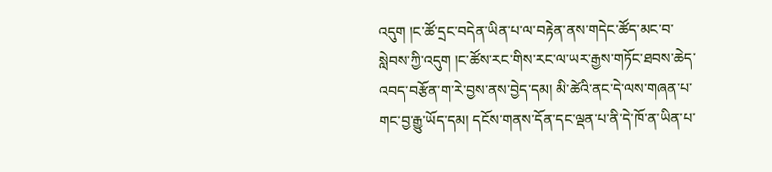འདུག །ང་ཚོ་དྲང་བདེན་ཡིན་པ་ལ་བརྟེན་ནས་གདེང་ཚོད་མང་བ་སླེབས་ཀྱི་འདུག །ང་ཚོས་རང་གིས་རང་ལ་ཡར་རྒྱས་གཏོང་ཐབས་ཆེད་འབད་བརྩོན་ག་རེ་བྱས་ནས་བྱེད་དམ། མི་ཚེའི་ནང་དེ་ལས་གཞན་པ་གང་བྱ་རྒྱུ་ཡོད་དམ། དངོས་གནས་དོན་དང་ལྡན་པ་ནི་དེ་ཁོ་ན་ཡིན་པ་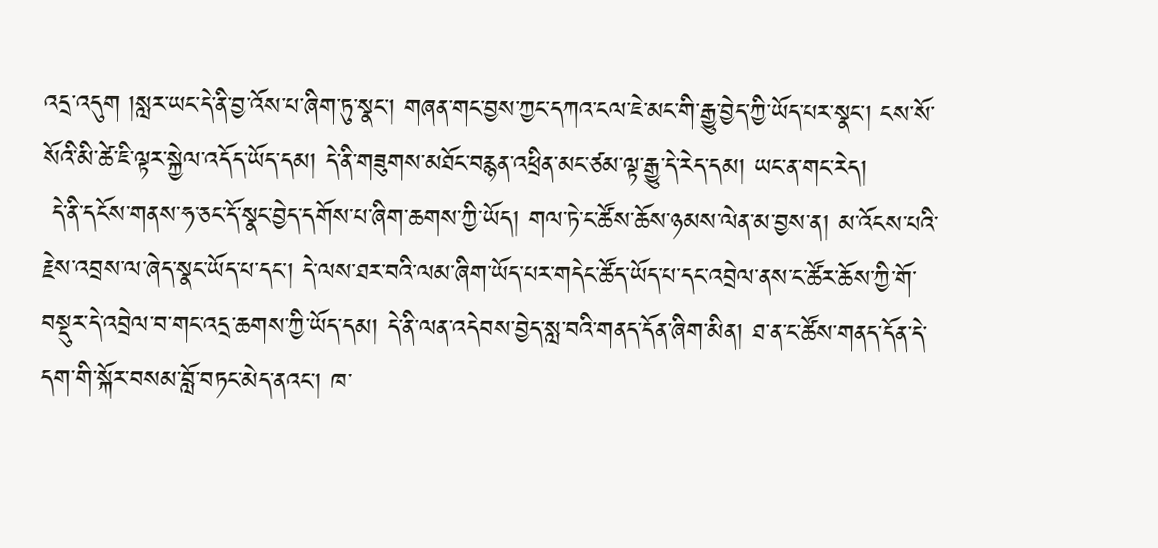འདྲ་འདུག །སླར་ཡང་དེ་ནི་བྱ་འོས་པ་ཞིག་ཏུ་སྣང་། གཞན་གང་བྱས་ཀྱང་དཀའ་ངལ་ཇེ་མང་གི་རྒྱུ་བྱེད་ཀྱི་ཡོད་པར་སྣང་། ངས་སོ་སོའི་མི་ཚེ་ཇི་ལྟར་སྐྱེལ་འདོད་ཡོད་དམ། དེ་ནི་གཟུགས་མཐོང་བརྙན་འཕྲིན་མང་ཙམ་ལྟ་རྒྱུ་དེ་རེད་དམ། ཡང་ན་གང་རེད།
 དེ་ནི་དངོས་གནས་ཧ་ཅང་དོ་སྣང་བྱེད་དགོས་པ་ཞིག་ཆགས་ཀྱི་ཡོད། གལ་ཏེ་ང་ཚོས་ཆོས་ཉམས་ལེན་མ་བྱས་ན། མ་འོངས་པའི་རྗེས་འབྲས་ལ་ཞེད་སྣང་ཡོད་པ་དང་། དེ་ལས་ཐར་བའི་ལམ་ཞིག་ཡོད་པར་གདེང་ཚོད་ཡོད་པ་དང་འབྲེལ་ནས་ང་ཚོར་ཆོས་ཀྱི་གོ་བསྡུར་དེ་འབྲེལ་བ་གང་འདྲ་ཆགས་ཀྱི་ཡོད་དམ། དེ་ནི་ལན་འདེབས་བྱེད་སླ་བའི་གནད་དོན་ཞིག་མིན། ཐ་ན་ང་ཚོས་གནད་དོན་དེ་དག་གི་སྐོར་བསམ་བློ་བཏང་མེད་ནའང་། ཁ་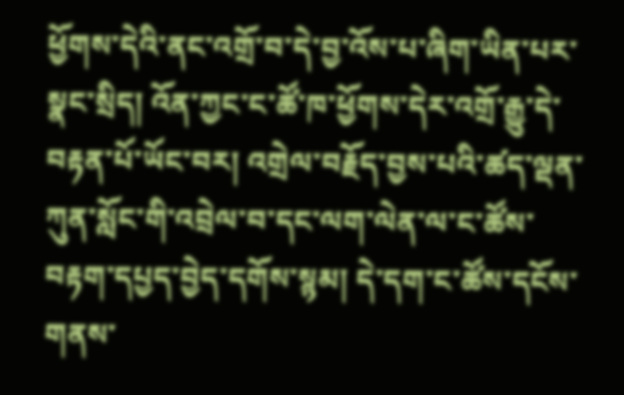ཕྱོགས་དེའི་ནང་འགྲོ་བ་དེ་བྱ་འོས་པ་ཞིག་ཡིན་པར་སྣང་སྲིད། འོན་ཀྱང་ང་ཚོ་ཁ་ཕྱོགས་དེར་འགྲོ་རྒྱུ་དེ་བརྟན་པོ་ཡོང་བར། འགྲེལ་བརྗོད་བྱས་པའི་ཚད་ལྡན་ཀུན་སློང་གི་འབྲེལ་བ་དང་ལག་ལེན་ལ་ང་ཚོས་བརྟག་དཔྱད་བྱེད་དགོས་སྙམ། དེ་དག་ང་ཚོས་དངོས་གནས་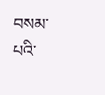བསམ་པའི་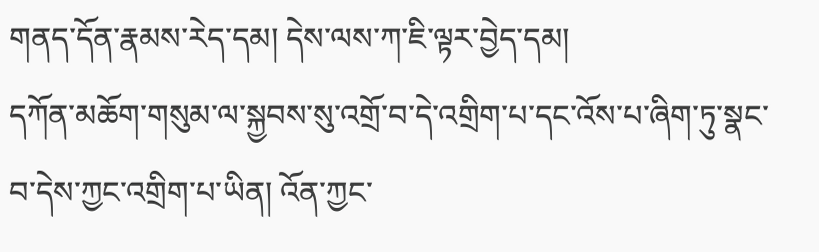གནད་དོན་རྣམས་རེད་དམ། དེས་ལས་ཀ་ཇི་ལྟར་བྱེད་དམ།
དཀོན་མཆོག་གསུམ་ལ་སྐྱབས་སུ་འགྲོ་བ་དེ་འགྲིག་པ་དང་འོས་པ་ཞིག་ཏུ་སྣང་བ་དེས་ཀྱང་འགྲིག་པ་ཡིན། འོན་ཀྱང་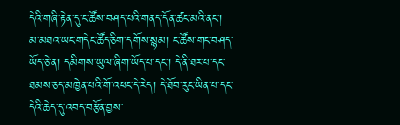དེའི་གཞི་རྟེན་དུ་ང་ཚོས་བཤད་པའི་གནད་དོན་ཚང་མའི་ནང་། མ་མཐའ་ཡང་གདེང་ཚོད་ཅིག་དགོས་སྙམ། ང་ཚོས་གང་བཤད་ཡོད་ཅེ་ན། དམིགས་ཡུལ་ཞིག་ཡོད་པ་དང་། དེ་ནི་ཐར་པ་དང་ཐམས་ཅད་མཁྱེན་པའི་གོ་འཕང་དེ་རེད། དེ་ཐོབ་རུང་ཡིན་པ་དང་དེའི་ཆེད་དུ་འབད་བརྩོན་བྱས་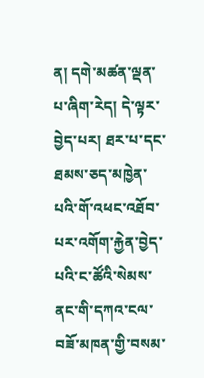ན། དགེ་མཚན་ལྡན་པ་ཞིག་རེད། དེ་ལྟར་བྱེད་པར། ཐར་པ་དང་ཐམས་ཅད་མཁྱེན་པའི་གོ་འཕང་འཐོབ་པར་འགོག་རྐྱེན་བྱེད་པའི་ང་ཚོའི་སེམས་ནང་གི་དཀའ་ངལ་བཟོ་མཁན་གྱི་བསམ་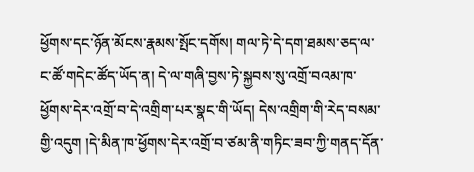ཕྱོགས་དང་ཉོན་མོངས་རྣམས་སྤོང་དགོས། གལ་ཏེ་དེ་དག་ཐམས་ཅད་ལ་ང་ཚོ་གདེང་ཚོད་ཡོད་ན། དེ་ལ་གཞི་བྱས་ཏེ་སྐྱབས་སུ་འགྲོ་བའམ་ཁ་ཕྱོགས་དེར་འགྲོ་བ་དེ་འགྲིག་པར་སྣང་གི་ཡོད། དེས་འགྲིག་གི་རེད་བསམ་གྱི་འདུག །དེ་མིན་ཁ་ཕྱོགས་དེར་འགྲོ་བ་ཙམ་ནི་གཏིང་ཟབ་ཀྱི་གནད་དོན་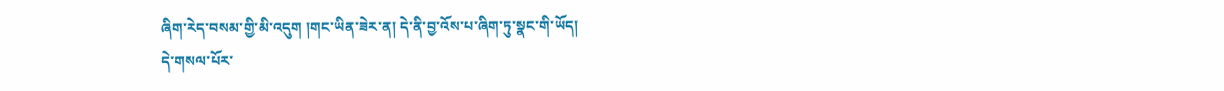ཞིག་རེད་བསམ་གྱི་མི་འདུག །གང་ཡིན་ཟེར་ན། དེ་ནི་བྱ་འོས་པ་ཞིག་ཏུ་སྣང་གི་ཡོད།
དེ་གསལ་པོར་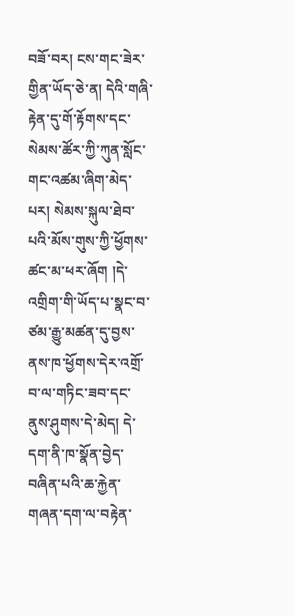བཟོ་བར། ངས་གང་ཟེར་གྱིན་ཡོད་ཅེ་ན། དེའི་གཞི་རྟེན་དུ་གོ་རྟོགས་དང་སེམས་ཚོར་ཀྱི་ཀུན་སློང་གང་འཚམ་ཞིག་མེད་པར། སེམས་སྐུལ་ཐེབ་པའི་མོས་གུས་ཀྱི་ཕྱོགས་ཚང་མ་ཕར་ཞོག །དེ་འགྲིག་གི་ཡོད་པ་སྣང་བ་ཙམ་རྒྱུ་མཚན་དུ་བྱས་ནས་ཁ་ཕྱོགས་དེར་འགྲོ་བ་ལ་གཏིང་ཟབ་དང་ནུས་ཤུགས་དེ་མེད། དེ་དག་ནི་ཁ་སྣོན་བྱེད་བཞིན་པའི་ཆ་རྐྱེན་གཞན་དག་ལ་བརྟེན་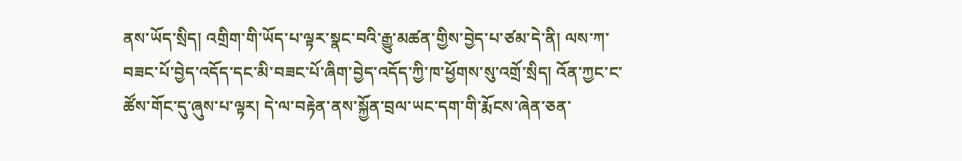ནས་ཡོད་སྲིད། འགྲིག་གི་ཡོད་པ་ལྟར་སྣང་བའི་རྒྱུ་མཚན་གྱིས་བྱེད་པ་ཙམ་དེ་ནི། ལས་ཀ་བཟང་པོ་བྱེད་འདོད་དང་མི་བཟང་པོ་ཞིག་བྱེད་འདོད་ཀྱི་ཁ་ཕྱོགས་སུ་འགྲོ་སྲིད། འོན་ཀྱང་ང་ཚོས་གོང་དུ་ཞུས་པ་ལྟར། དེ་ལ་བརྟེན་ནས་སྐྱོན་བྲལ་ཡང་དག་གི་རྨོངས་ཞེན་ཅན་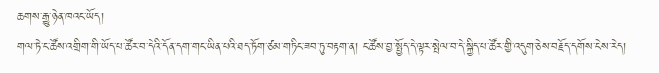ཆགས་རྒྱུ་ཉེན་ཁའང་ཡོད།
གལ་ཏེ་ང་ཚོས་འགྲིག་གི་ཡོད་པ་ཚོར་བ་དེའི་དོན་དག་གང་ཡིན་པའི་ཐད་ཏོག་ཙམ་གཏིང་ཟབ་ཏུ་བརྟག་ན། ང་ཚོས་བྱ་སྤྱོད་དེ་ལྟར་སྤེལ་བ་དེ་སྐྱིད་པ་ཚོར་གྱི་འདུག་ཅེས་བརྗོད་དགོས་ངེས་རེད།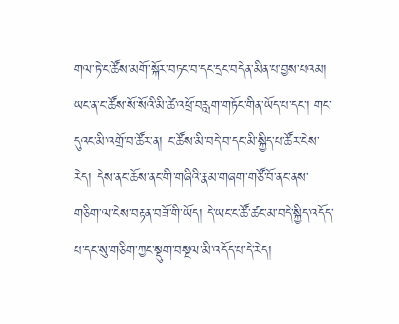གལ་ཏེ་ང་ཚོས་མགོ་སྐོར་བཏང་བ་དང་དྲང་བདེན་མིན་པ་བྱས་པའམ། ཡང་ན་ང་ཚོས་སོ་སོའི་མི་ཚེ་འཕྲོ་བརླག་གཏོང་གིན་ཡོད་པ་དང་། གང་དུའང་མི་འགྲོ་བ་ཚོར་ན། ང་ཚོས་མི་བདེ་བ་དང་མི་སྐྱིད་པ་ཚོར་ངེས་རེད། དེས་ནང་ཆོས་ནང་གི་གཞིའི་རྣམ་གཞག་གཙོ་བོ་ནང་ནས་གཅིག་ལ་ངེས་བརྟན་བཟོ་གི་ཡོད། དེ་ཡང་ང་ཚོ་ཚང་མ་བདེ་སྐྱིད་འདོད་པ་དང་སུ་གཅིག་ཀྱང་སྡུག་བསྔལ་མི་འདོད་པ་དེ་རེད།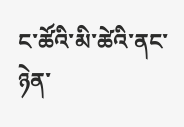ང་ཚོའི་མི་ཚེའི་ནང་ཉེན་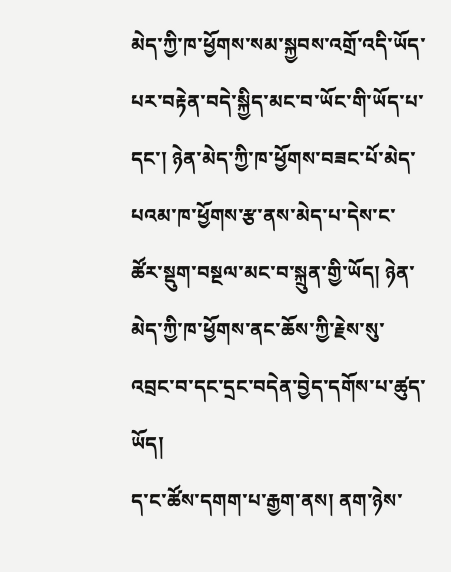མེད་ཀྱི་ཁ་ཕྱོགས་སམ་སྐྱབས་འགྲོ་འདི་ཡོད་པར་བརྟེན་བདེ་སྐྱིད་མང་བ་ཡོང་གི་ཡོད་པ་དང་། ཉེན་མེད་ཀྱི་ཁ་ཕྱོགས་བཟང་པོ་མེད་པའམ་ཁ་ཕྱོགས་རྩ་ནས་མེད་པ་དེས་ང་ཚོར་སྡུག་བསྔལ་མང་བ་སྐྲུན་གྱི་ཡོད། ཉེན་མེད་ཀྱི་ཁ་ཕྱོགས་ནང་ཆོས་ཀྱི་རྗེས་སུ་འབྲང་བ་དང་དྲང་བདེན་བྱེད་དགོས་པ་ཚུད་ཡོད།
ད་ང་ཚོས་དགག་པ་རྒྱག་ནས། ནག་ཉེས་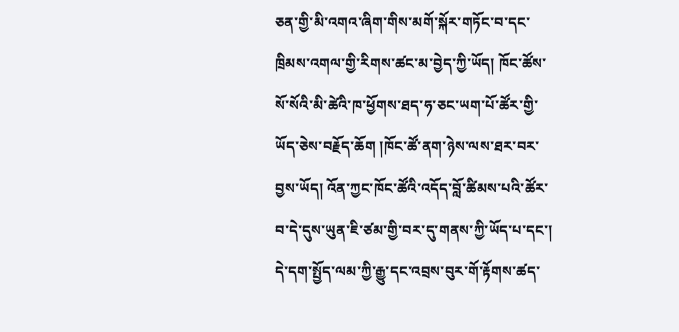ཅན་གྱི་མི་འགའ་ཞིག་གིས་མགོ་སྐོར་གཏོང་བ་དང་ཁྲིམས་འགལ་གྱི་རིགས་ཚང་མ་བྱེད་ཀྱི་ཡོད། ཁོང་ཚོས་སོ་སོའི་མི་ཚེའི་ཁ་ཕྱོགས་ཐད་ཧ་ཅང་ཡག་པོ་ཚོར་གྱི་ཡོད་ཅེས་བརྗོད་ཆོག །ཁོང་ཚོ་ནག་ཉེས་ལས་ཐར་བར་བྱས་ཡོད། འོན་ཀྱང་ཁོང་ཚོའི་འདོད་བློ་ཚིམས་པའི་ཚོར་བ་དེ་དུས་ཡུན་ཇི་ཙམ་གྱི་བར་དུ་གནས་ཀྱི་ཡོད་པ་དང་། དེ་དག་སྤྱོད་ལམ་ཀྱི་རྒྱུ་དང་འབྲས་བུར་གོ་རྟོགས་ཚད་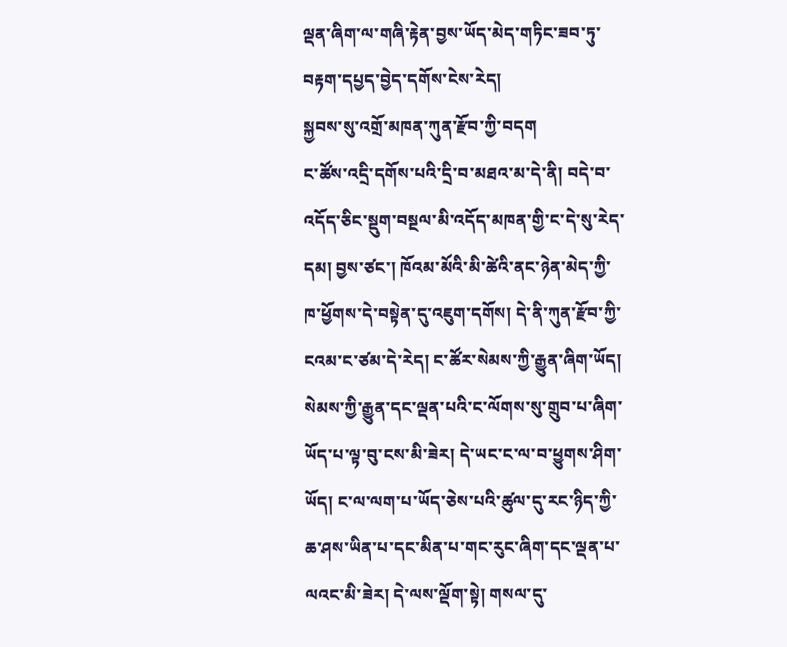ལྡན་ཞིག་ལ་གཞི་རྟེན་བྱས་ཡོད་མེད་གཏིང་ཟབ་ཏུ་བརྟག་དཔྱད་བྱེད་དགོས་ངེས་རེད།
སྐྱབས་སུ་འགྲོ་མཁན་ཀུན་རྫོབ་ཀྱི་བདག
ང་ཚོས་འདྲི་དགོས་པའི་དྲི་བ་མཐའ་མ་དེ་ནི། བདེ་བ་འདོད་ཅིང་སྡུག་བསྔལ་མི་འདོད་མཁན་གྱི་ང་དེ་སུ་རེད་དམ། བྱས་ཙང་། ཁོའམ་མོའི་མི་ཚེའི་ནང་ཉེན་མེད་ཀྱི་ཁ་ཕྱོགས་དེ་བསྟེན་དུ་འཇུག་དགོས། དེ་ནི་ཀུན་རྫོབ་ཀྱི་ངའམ་ང་ཙམ་དེ་རེད། ང་ཚོར་སེམས་ཀྱི་རྒྱུན་ཞིག་ཡོད། སེམས་ཀྱི་རྒྱུན་དང་ལྡན་པའི་ང་ལོགས་སུ་གྲུབ་པ་ཞིག་ཡོད་པ་ལྟ་བུ་ངས་མི་ཟེར། དེ་ཡང་ང་ལ་བ་ཕྱུགས་ཤིག་ཡོད། ང་ལ་ལག་པ་ཡོད་ཅེས་པའི་ཚུལ་དུ་རང་ཉིད་ཀྱི་ཆ་ཤས་ཡིན་པ་དང་མིན་པ་གང་རུང་ཞིག་དང་ལྡན་པ་ལའང་མི་ཟེར། དེ་ལས་ལྡོག་སྟེ། གསལ་དུ་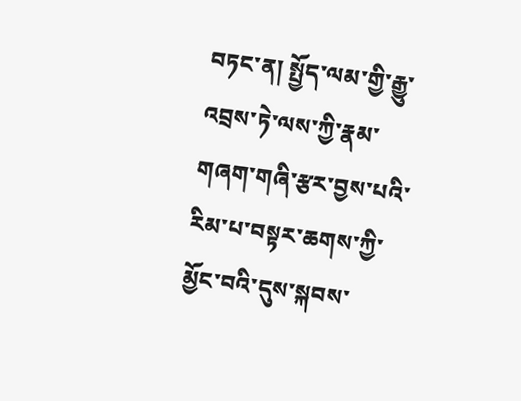བཏང་ན། སྤྱོད་ལམ་གྱི་རྒྱུ་འབྲས་ཏེ་ལས་ཀྱི་རྣམ་གཞག་གཞི་རྩར་བྱས་པའི་རིམ་པ་བསྟར་ཆགས་ཀྱི་མྱོང་བའི་དུས་སྐབས་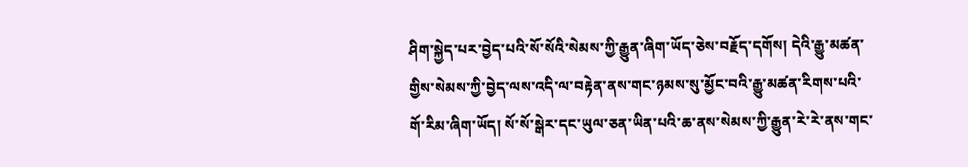ཤིག་སྐྱེད་པར་བྱེད་པའི་སོ་སོའི་སེམས་ཀྱི་རྒྱུན་ཞིག་ཡོད་ཅེས་བརྗོད་དགོས། དེའི་རྒྱུ་མཚན་གྱིས་སེམས་ཀྱི་བྱེད་ལས་འདི་ལ་བརྟེན་ནས་གང་ཉམས་སུ་མྱོང་བའི་རྒྱུ་མཚན་རིགས་པའི་གོ་རིམ་ཞིག་ཡོད། སོ་སོ་སྒེར་དང་ཡུལ་ཅན་ཡིན་པའི་ཆ་ནས་སེམས་ཀྱི་རྒྱུན་རེ་རེ་ནས་གང་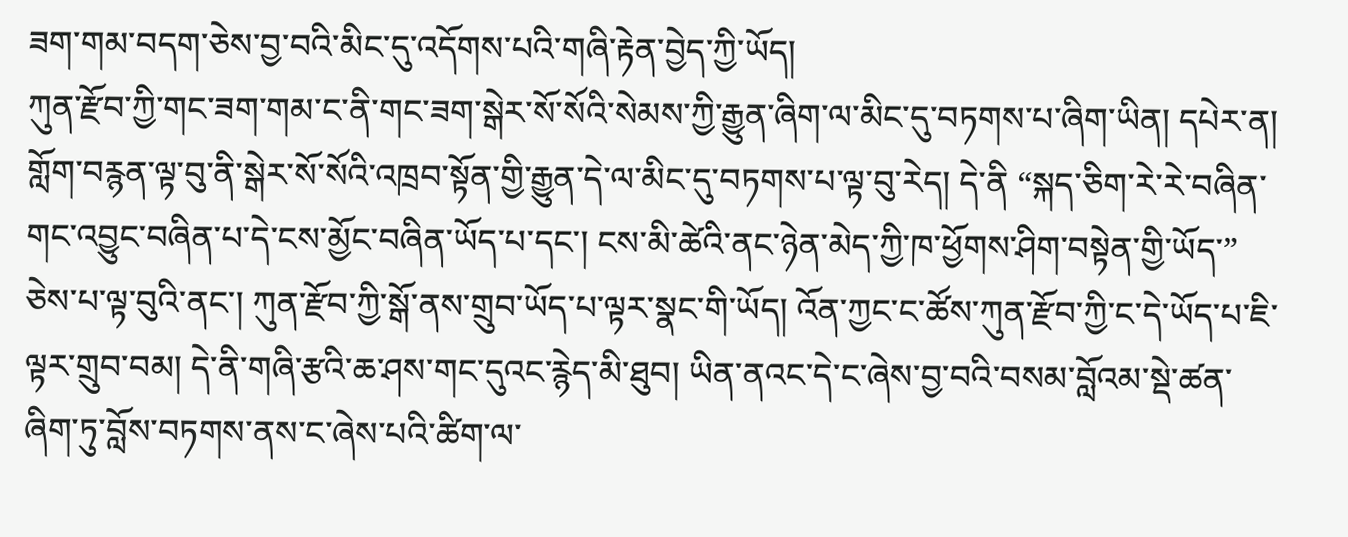ཟག་གམ་བདག་ཅེས་བྱ་བའི་མིང་དུ་འདོགས་པའི་གཞི་རྟེན་བྱེད་ཀྱི་ཡོད།
ཀུན་རྫོབ་ཀྱི་གང་ཟག་གམ་ང་ནི་གང་ཟག་སྒེར་སོ་སོའི་སེམས་ཀྱི་རྒྱུན་ཞིག་ལ་མིང་དུ་བཏགས་པ་ཞིག་ཡིན། དཔེར་ན། གློག་བརྙན་ལྟ་བུ་ནི་སྒེར་སོ་སོའི་འཁྲབ་སྟོན་གྱི་རྒྱུན་དེ་ལ་མིང་དུ་བཏགས་པ་ལྟ་བུ་རེད། དེ་ནི “སྐད་ཅིག་རེ་རེ་བཞིན་གང་འབྱུང་བཞིན་པ་དེ་ངས་མྱོང་བཞིན་ཡོད་པ་དང་། ངས་མི་ཚེའི་ནང་ཉེན་མེད་ཀྱི་ཁ་ཕྱོགས་ཤིག་བསྟེན་གྱི་ཡོད་” ཅེས་པ་ལྟ་བུའི་ནང་། ཀུན་རྫོབ་ཀྱི་སྒོ་ནས་གྲུབ་ཡོད་པ་ལྟར་སྣང་གི་ཡོད། འོན་ཀྱང་ང་ཚོས་ཀུན་རྫོབ་ཀྱི་ང་དེ་ཡོད་པ་ཇི་ལྟར་གྲུབ་བམ། དེ་ནི་གཞི་རྩའི་ཆ་ཤས་གང་དུའང་རྙེད་མི་ཐུབ། ཡིན་ནའང་དེ་ང་ཞེས་བྱ་བའི་བསམ་བློའམ་སྡེ་ཚན་ཞིག་ཏུ་བློས་བཏགས་ནས་ང་ཞེས་པའི་ཚིག་ལ་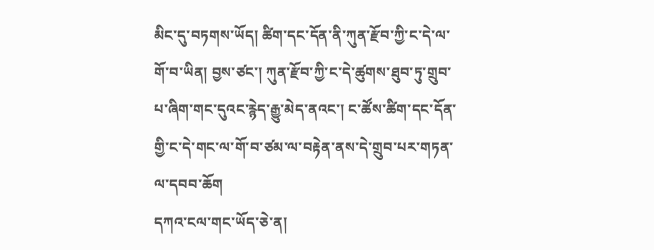མིང་དུ་བཏགས་ཡོད། ཚིག་དང་དོན་ནི་ཀུན་རྫོབ་ཀྱི་ང་དེ་ལ་གོ་བ་ཡིན། བྱས་ཙང་། ཀུན་རྫོབ་ཀྱི་ང་དེ་ཚུགས་ཐུབ་ཏུ་གྲུབ་པ་ཞིག་གང་དུའང་རྙེད་རྒྱུ་མེད་ནའང་། ང་ཚོས་ཚིག་དང་དོན་གྱི་ང་དེ་གང་ལ་གོ་བ་ཙམ་ལ་བརྟེན་ནས་དེ་གྲུབ་པར་གཏན་ལ་དབབ་ཆོག
དཀའ་ངལ་གང་ཡོད་ཅེ་ན།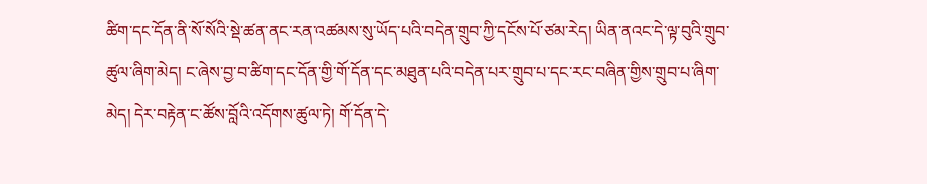ཚིག་དང་དོན་ནི་སོ་སོའི་སྡེ་ཚན་ནང་རན་འཚམས་སུ་ཡོད་པའི་བདེན་གྲུབ་ཀྱི་དངོས་པོ་ཙམ་རེད། ཡིན་ནའང་དེ་ལྟ་བུའི་གྲུབ་ཚུལ་ཞིག་མེད། ང་ཞེས་བྱ་བ་ཚིག་དང་དོན་གྱི་གོ་དོན་དང་མཐུན་པའི་བདེན་པར་གྲུབ་པ་དང་རང་བཞིན་གྱིས་གྲུབ་པ་ཞིག་མེད། དེར་བརྟེན་ང་ཚོས་བློའི་འདོགས་ཚུལ་ཏེ། གོ་དོན་དེ་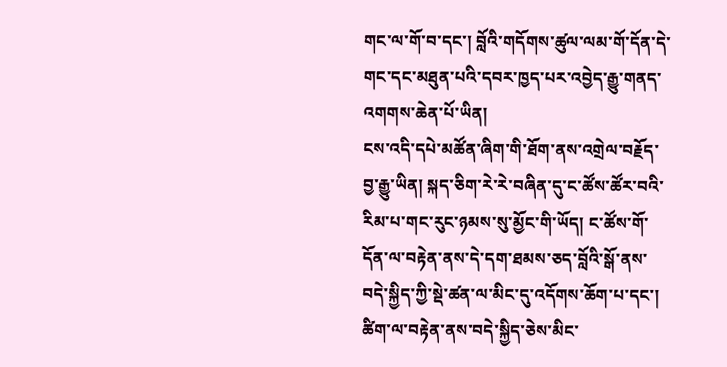གང་ལ་གོ་བ་དང་། བློའི་གདོགས་ཚུལ་ལམ་གོ་དོན་དེ་གང་དང་མཐུན་པའི་དབར་ཁྱད་པར་འབྱེད་རྒྱུ་གནད་འགགས་ཆེན་པོ་ཡིན།
ངས་འདི་དཔེ་མཚོན་ཞིག་གི་ཐོག་ནས་འགྲེལ་བརྗོད་བྱ་རྒྱུ་ཡིན། སྐད་ཅིག་རེ་རེ་བཞིན་དུ་ང་ཚོས་ཚོར་བའི་རིམ་པ་གང་རུང་ཉམས་སུ་མྱོང་གི་ཡོད། ང་ཚོས་གོ་དོན་ལ་བརྟེན་ནས་དེ་དག་ཐམས་ཅད་བློའི་སྒོ་ནས་བདེ་སྐྱིད་ཀྱི་སྡེ་ཚན་ལ་མིང་དུ་འདོགས་ཆོག་པ་དང་། ཚིག་ལ་བརྟེན་ནས་བདེ་སྐྱིད་ཅེས་མིང་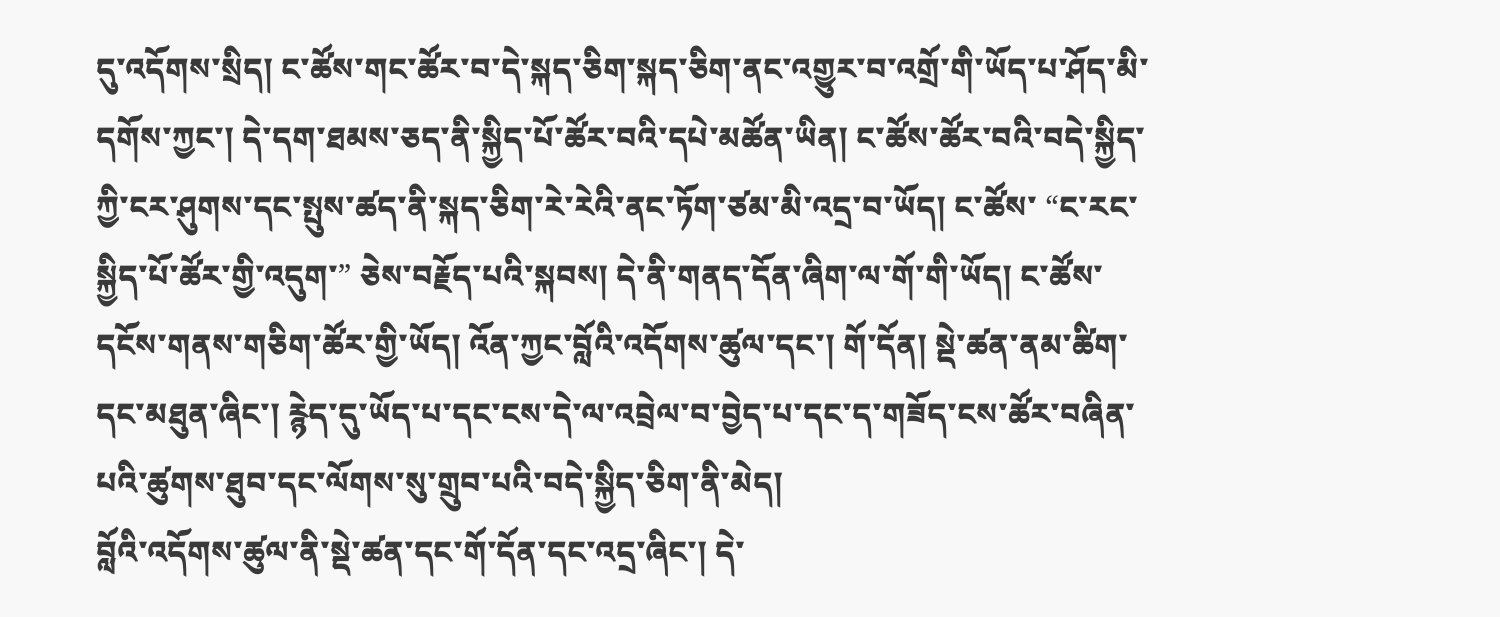དུ་འདོགས་སྲིད། ང་ཚོས་གང་ཚོར་བ་དེ་སྐད་ཅིག་སྐད་ཅིག་ནང་འགྱུར་བ་འགྲོ་གི་ཡོད་པ་ཤོད་མི་དགོས་ཀྱང་། དེ་དག་ཐམས་ཅད་ནི་སྐྱིད་པོ་ཚོར་བའི་དཔེ་མཚོན་ཡིན། ང་ཚོས་ཚོར་བའི་བདེ་སྐྱིད་ཀྱི་ངར་ཤུགས་དང་སྤུས་ཚད་ནི་སྐད་ཅིག་རེ་རེའི་ནང་ཏོག་ཙམ་མི་འདྲ་བ་ཡོད། ང་ཚོས་ “ང་རང་སྐྱིད་པོ་ཚོར་གྱི་འདུག་” ཅེས་བརྗོད་པའི་སྐབས། དེ་ནི་གནད་དོན་ཞིག་ལ་གོ་གི་ཡོད། ང་ཚོས་དངོས་གནས་གཅིག་ཚོར་གྱི་ཡོད། འོན་ཀྱང་བློའི་འདོགས་ཚུལ་དང་། གོ་དོན། སྡེ་ཚན་ནམ་ཚིག་དང་མཐུན་ཞིང་། རྙེད་དུ་ཡོད་པ་དང་ངས་དེ་ལ་འབྲེལ་བ་བྱེད་པ་དང་ད་གཟོད་ངས་ཚོར་བཞིན་པའི་ཚུགས་ཐུབ་དང་ལོགས་སུ་གྲུབ་པའི་བདེ་སྐྱིད་ཅིག་ནི་མེད།
བློའི་འདོགས་ཚུལ་ནི་སྡེ་ཚན་དང་གོ་དོན་དང་འདྲ་ཞིང་། དེ་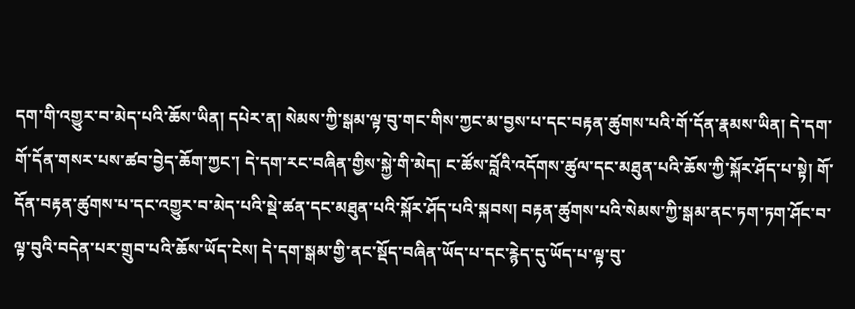དག་གི་འགྱུར་བ་མེད་པའི་ཆོས་ཡིན། དཔེར་ན། སེམས་ཀྱི་སྒམ་ལྟ་བུ་གང་གིས་ཀྱང་མ་བྱས་པ་དང་བརྟན་ཚུགས་པའི་གོ་དོན་རྣམས་ཡིན། དེ་དག་གོ་དོན་གསར་པས་ཚབ་བྱེད་ཆོག་ཀྱང་། དེ་དག་རང་བཞིན་གྱིས་སྐྱེ་གི་མེད། ང་ཚོས་བློའི་འདོགས་ཚུལ་དང་མཐུན་པའི་ཆོས་ཀྱི་སྐོར་ཤོད་པ་སྟེ། གོ་དོན་བརྟན་ཚུགས་པ་དང་འགྱུར་བ་མེད་པའི་སྡེ་ཚན་དང་མཐུན་པའི་སྐོར་ཤོད་པའི་སྐབས། བརྟན་ཚུགས་པའི་སེམས་ཀྱི་སྒམ་ནང་ཏག་ཏག་ཤོང་བ་ལྟ་བུའི་བདེན་པར་གྲུབ་པའི་ཆོས་ཡོད་ངེས། དེ་དག་སྒམ་གྱི་ནང་སྡོད་བཞིན་ཡོད་པ་དང་རྙེད་དུ་ཡོད་པ་ལྟ་བུ་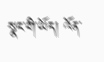སྣང་གི་ཡོད། འོན་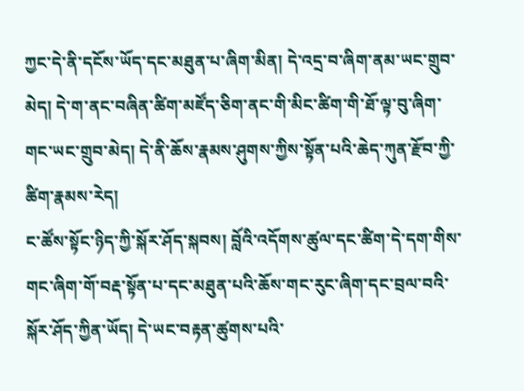ཀྱང་དེ་ནི་དངོས་ཡོད་དང་མཐུན་པ་ཞིག་མིན། དེ་འདྲ་བ་ཞིག་ནམ་ཡང་གྲུབ་མེད། དེ་ག་ནང་བཞིན་ཚིག་མཛོད་ཅིག་ནང་གི་མིང་ཚིག་གི་ཐོ་ལྟ་བུ་ཞིག་གང་ཡང་གྲུབ་མེད། དེ་ནི་ཆོས་རྣམས་ཤུགས་ཀྱིས་སྟོན་པའི་ཆེད་ཀུན་རྫོབ་ཀྱི་ཚིག་རྣམས་རེད།
ང་ཚོས་སྟོང་ཉིད་ཀྱི་སྐོར་ཤོད་སྐབས། བློའི་འདོགས་ཚུལ་དང་ཚིག་དེ་དག་གིས་གང་ཞིག་གོ་བརྡ་སྟོན་པ་དང་མཐུན་པའི་ཆོས་གང་རུང་ཞིག་དང་བྲལ་བའི་སྐོར་ཤོད་ཀྱིན་ཡོད། དེ་ཡང་བརྟན་ཚུགས་པའི་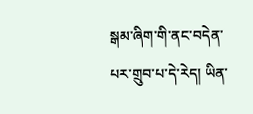སྒམ་ཞིག་གི་ནང་བདེན་པར་གྲུབ་པ་དེ་རེད། ཡིན་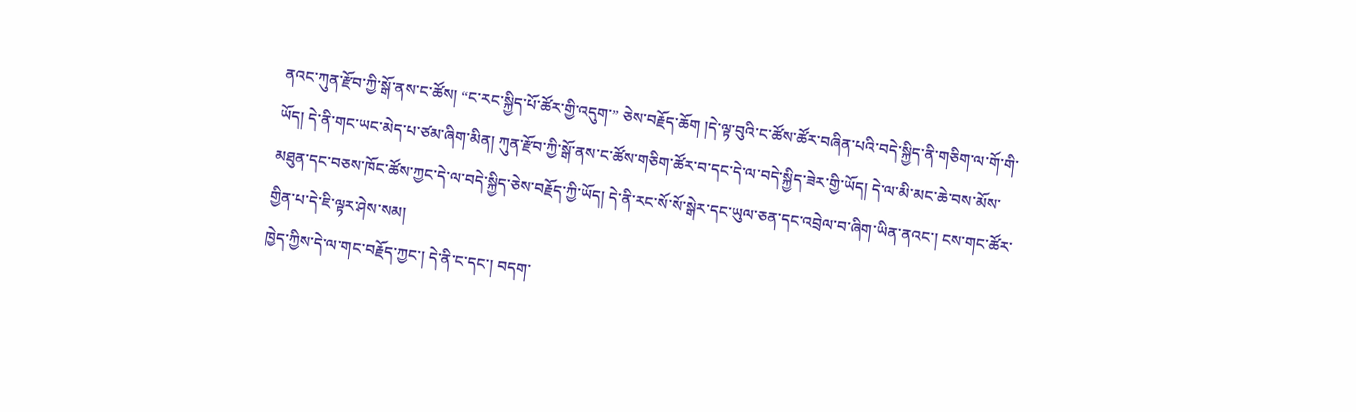ནའང་ཀུན་རྫོབ་ཀྱི་སྒོ་ནས་ང་ཚོས། “ང་རང་སྐྱིད་པོ་ཚོར་གྱི་འདུག་” ཅེས་བརྗོད་ཆོག །དེ་ལྟ་བུའི་ང་ཚོས་ཚོར་བཞིན་པའི་བདེ་སྐྱིད་ནི་གཅིག་ལ་གོ་གི་ཡོད། དེ་ནི་གང་ཡང་མེད་པ་ཙམ་ཞིག་མིན། ཀུན་རྫོབ་ཀྱི་སྒོ་ནས་ང་ཚོས་གཅིག་ཚོར་བ་དང་དེ་ལ་བདེ་སྐྱིད་ཟེར་གྱི་ཡོད། དེ་ལ་མི་མང་ཆེ་བས་མོས་མཐུན་དང་བཅས་ཁོང་ཚོས་ཀྱང་དེ་ལ་བདེ་སྐྱིད་ཅེས་བརྗོད་ཀྱི་ཡོད། དེ་ནི་རང་སོ་སོ་སྒེར་དང་ཡུལ་ཅན་དང་འབྲེལ་བ་ཞིག་ཡིན་ནའང་། ངས་གང་ཚོར་གྱིན་པ་དེ་ཇི་ལྟར་ཤེས་སམ།
ཁྱེད་ཀྱིས་དེ་ལ་གང་བརྗོད་ཀྱང་། དེ་ནི་ང་དང་། བདག་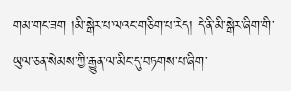གམ་གང་ཟག །མི་སྒེར་པ་ལའང་གཅིག་པ་རེད། དེ་ནི་མི་སྒེར་ཞིག་གི་ཡུལ་ཅན་སེམས་ཀྱི་རྒྱུན་ལ་མིང་དུ་བཏགས་པ་ཞིག་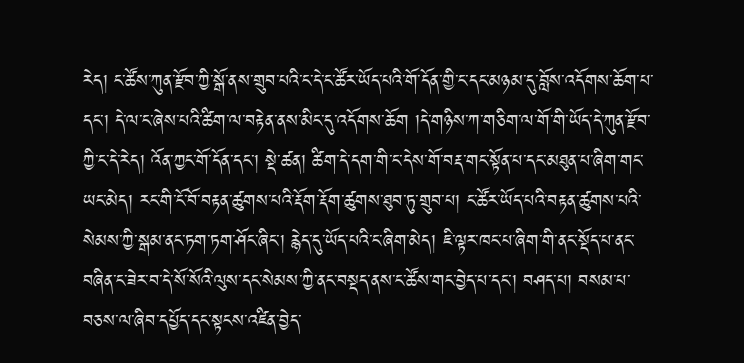རེད། ང་ཚོས་ཀུན་རྫོབ་ཀྱི་སྒོ་ནས་གྲུབ་པའི་ང་དེ་ང་ཚོར་ཡོད་པའི་གོ་དོན་གྱི་ང་དང་མཉམ་དུ་བློས་འདོགས་ཆོག་པ་དང་། དེ་ལ་ང་ཞེས་པའི་ཚིག་ལ་བརྟེན་ནས་མིང་དུ་འདོགས་ཆོག །དེ་གཉིས་ཀ་གཅིག་ལ་གོ་གི་ཡོད་དེ་ཀུན་རྫོབ་ཀྱི་ང་དེ་རེད། འོན་ཀྱང་གོ་དོན་དང་། སྡེ་ཚན། ཚིག་དེ་དག་གི་ང་དེས་གོ་བརྡ་གང་སྟོན་པ་དང་མཐུན་པ་ཞིག་གང་ཡང་མེད། རང་གི་ངོ་བོ་བརྟན་ཚུགས་པའི་རྡོག་རྡོག་ཚུགས་ཐུབ་ཏུ་གྲུབ་པ། ང་ཚོར་ཡོད་པའི་བརྟན་ཚུགས་པའི་སེམས་ཀྱི་སྒམ་ནང་ཏག་ཏག་ཤོང་ཞིང་། རྙེད་དུ་ཡོད་པའི་ང་ཞིག་མེད། ཇི་ལྟར་ཁང་པ་ཞིག་གི་ནང་སྡོད་པ་ནང་བཞིན་ང་ཟེར་བ་དེ་སོ་སོའི་ལུས་དང་སེམས་ཀྱི་ནང་བསྡད་ནས་ང་ཚོས་གང་བྱེད་པ་དང་། བཤད་པ། བསམ་པ་བཅས་ལ་ཞིབ་དཔྱོད་དང་སྟངས་འཛིན་བྱེད་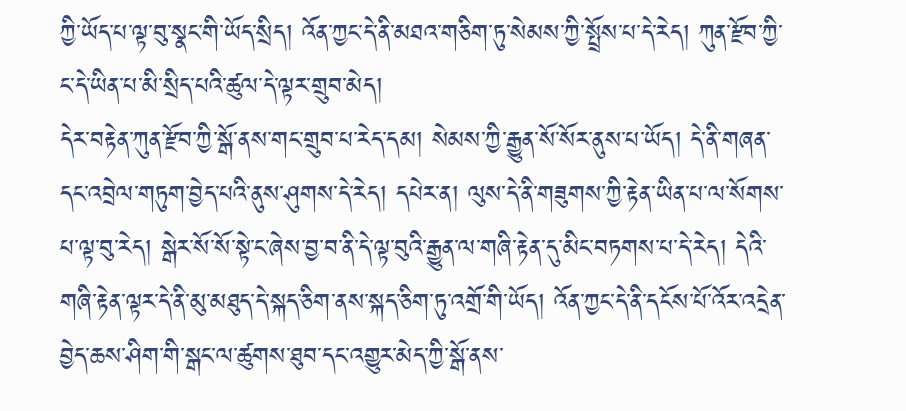ཀྱི་ཡོད་པ་ལྟ་བུ་སྣང་གི་ཡོད་སྲིད། འོན་ཀྱང་དེ་ནི་མཐའ་གཅིག་ཏུ་སེམས་ཀྱི་སྤྲོས་པ་དེ་རེད། ཀུན་རྫོབ་ཀྱི་ང་དེ་ཡིན་པ་མི་སྲིད་པའི་ཚུལ་དེ་ལྟར་གྲུབ་མེད།
དེར་བརྟེན་ཀུན་རྫོབ་ཀྱི་སྒོ་ནས་གང་གྲུབ་པ་རེད་དམ། སེམས་ཀྱི་རྒྱུན་སོ་སོར་ནུས་པ་ཡོད། དེ་ནི་གཞན་དང་འབྲེལ་གཏུག་བྱེད་པའི་ནུས་ཤུགས་དེ་རེད། དཔེར་ན། ལུས་དེ་ནི་གཟུགས་ཀྱི་རྟེན་ཡིན་པ་ལ་སོགས་པ་ལྟ་བུ་རེད། སྒེར་སོ་སོ་སྟེ་ང་ཞེས་བྱ་བ་ནི་དེ་ལྟ་བུའི་རྒྱུན་ལ་གཞི་རྟེན་དུ་མིང་བཏགས་པ་དེ་རེད། དེའི་གཞི་རྟེན་ལྟར་དེ་ནི་མུ་མཐུད་དེ་སྐད་ཅིག་ནས་སྐད་ཅིག་ཏུ་འགྲོ་གི་ཡོད། འོན་ཀྱང་དེ་ནི་དངོས་པོ་འོར་འདྲེན་བྱེད་ཆས་ཤིག་གི་སྒང་ལ་ཚུགས་ཐུབ་དང་འགྱུར་མེད་ཀྱི་སྒོ་ནས་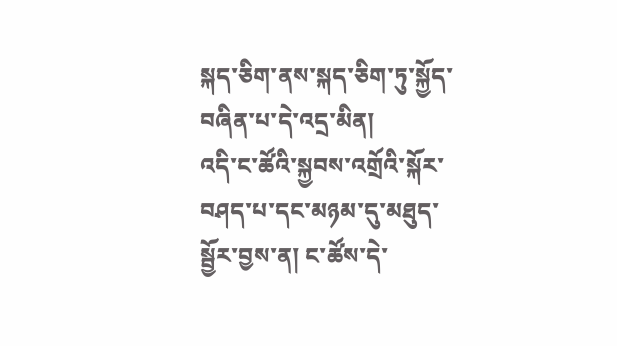སྐད་ཅིག་ནས་སྐད་ཅིག་ཏུ་སྐྱོད་བཞིན་པ་དེ་འདྲ་མིན།
འདི་ང་ཚོའི་སྐྱབས་འགྲོའི་སྐོར་བཤད་པ་དང་མཉམ་དུ་མཐུད་སྦྱོར་བྱས་ན། ང་ཚོས་དེ་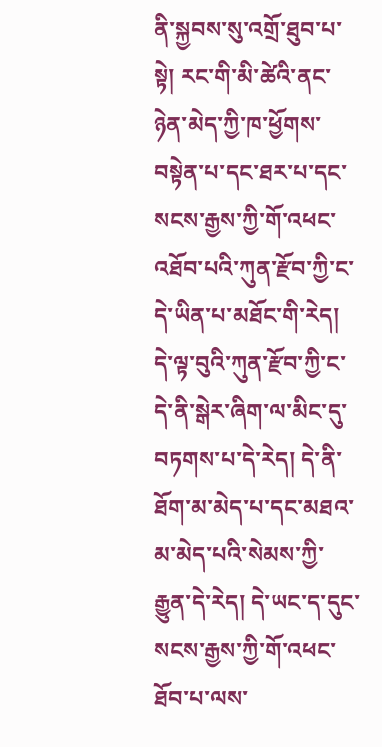ནི་སྐྱབས་སུ་འགྲོ་ཐུབ་པ་སྟེ། རང་གི་མི་ཚེའི་ནང་ཉེན་མེད་ཀྱི་ཁ་ཕྱོགས་བསྟེན་པ་དང་ཐར་པ་དང་སངས་རྒྱས་ཀྱི་གོ་འཕང་འཐོབ་པའི་ཀུན་རྫོབ་ཀྱི་ང་དེ་ཡིན་པ་མཐོང་གི་རེད། དེ་ལྟ་བུའི་ཀུན་རྫོབ་ཀྱི་ང་དེ་ནི་སྒེར་ཞིག་ལ་མིང་དུ་བཏགས་པ་དེ་རེད། དེ་ནི་ཐོག་མ་མེད་པ་དང་མཐའ་མ་མེད་པའི་སེམས་ཀྱི་རྒྱུན་དེ་རེད། དེ་ཡང་ད་དུང་སངས་རྒྱས་ཀྱི་གོ་འཕང་ཐོབ་པ་ལས་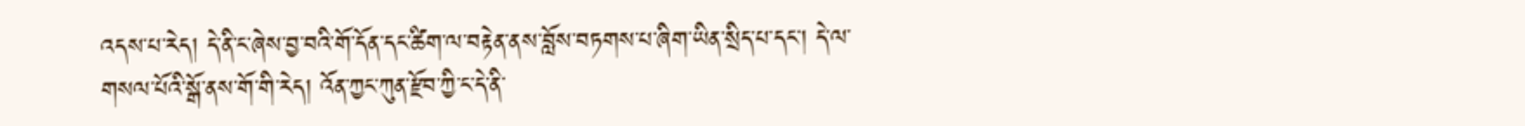འདས་པ་རེད། དེ་ནི་ང་ཞེས་བྱ་བའི་གོ་དོན་དང་ཚིག་ལ་བརྟེན་ནས་བློས་བཏགས་པ་ཞིག་ཡིན་སྲིད་པ་དང་། དེ་ལ་གསལ་པོའི་སྒོ་ནས་གོ་གི་རེད། འོན་ཀྱང་ཀུན་རྫོབ་ཀྱི་ང་དེ་ནི་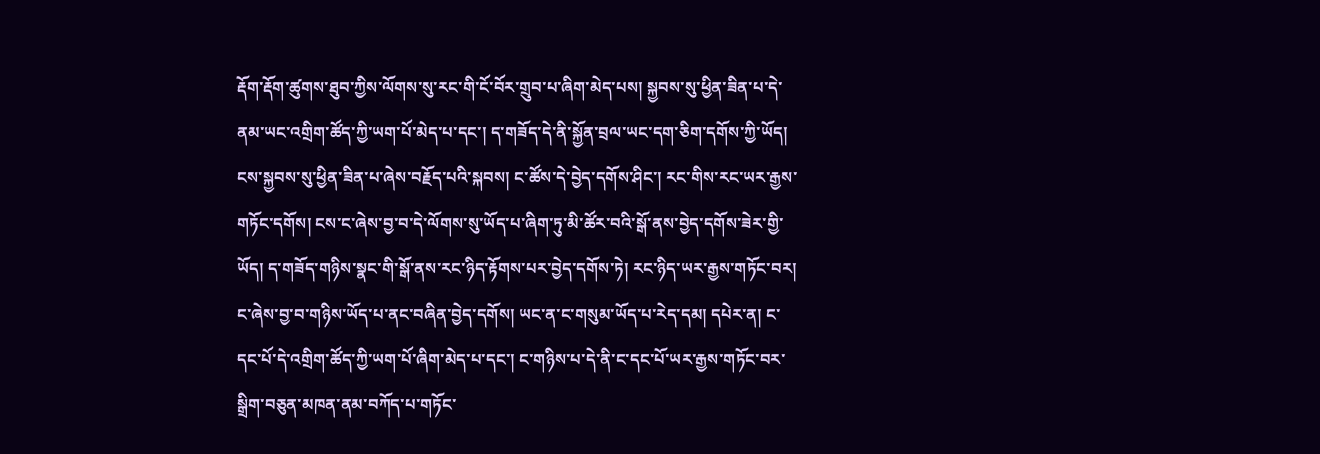རྡོག་རྡོག་ཚུགས་ཐུབ་ཀྱིས་ལོགས་སུ་རང་གི་ངོ་བོར་གྲུབ་པ་ཞིག་མེད་པས། སྐྱབས་སུ་ཕྱིན་ཟིན་པ་དེ་ནམ་ཡང་འགྲིག་ཚོད་ཀྱི་ཡག་པོ་མེད་པ་དང་། ད་གཟོད་དེ་ནི་སྐྱོན་བྲལ་ཡང་དག་ཅིག་དགོས་ཀྱི་ཡོད།
ངས་སྐྱབས་སུ་ཕྱིན་ཟིན་པ་ཞེས་བརྗོད་པའི་སྐབས། ང་ཚོས་དེ་བྱེད་དགོས་ཤིང་། རང་གིས་རང་ཡར་རྒྱས་གཏོང་དགོས། ངས་ང་ཞེས་བྱ་བ་དེ་ལོགས་སུ་ཡོད་པ་ཞིག་ཏུ་མི་ཚོར་བའི་སྒོ་ནས་བྱེད་དགོས་ཟེར་གྱི་ཡོད། ད་གཟོད་གཉིས་སྣང་གི་སྒོ་ནས་རང་ཉིད་རྟོགས་པར་བྱེད་དགོས་ཏེ། རང་ཉིད་ཡར་རྒྱས་གཏོང་བར། ང་ཞེས་བྱ་བ་གཉིས་ཡོད་པ་ནང་བཞིན་བྱེད་དགོས། ཡང་ན་ང་གསུམ་ཡོད་པ་རེད་དམ། དཔེར་ན། ང་དང་པོ་དེ་འགྲིག་ཚོད་ཀྱི་ཡག་པོ་ཞིག་མེད་པ་དང་། ང་གཉིས་པ་དེ་ནི་ང་དང་པོ་ཡར་རྒྱས་གཏོང་བར་སྒྲིག་བཅུན་མཁན་ནམ་བཀོད་པ་གཏོང་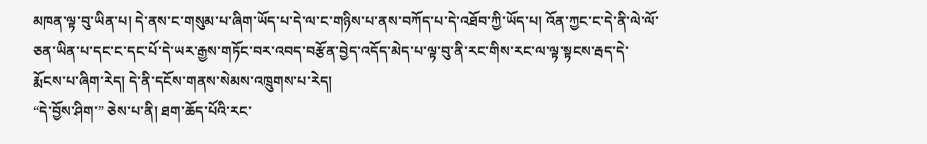མཁན་ལྟ་བུ་ཡིན་པ། དེ་ནས་ང་གསུམ་པ་ཞིག་ཡོད་པ་དེ་ལ་ང་གཉིས་པ་ནས་བཀོད་པ་དེ་འཐོབ་ཀྱི་ཡོད་པ། འོན་ཀྱང་ང་དེ་ནི་ལེ་ལོ་ཅན་ཡིན་པ་དང་ང་དང་པོ་དེ་ཡར་རྒྱས་གཏོང་བར་འབད་བརྩོན་བྱེད་འདོད་མེད་པ་ལྟ་བུ་ནི་རང་གིས་རང་ལ་ལྟ་སྟངས་རྦད་དེ་རྨོངས་པ་ཞིག་རེད། དེ་ནི་དངོས་གནས་སེམས་འཁྲུགས་པ་རེད།
“དེ་བྱོས་ཤིག་” ཅེས་པ་ནི། ཐག་ཆོད་པོའི་རང་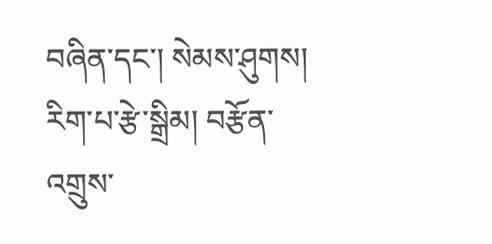བཞིན་དང་། སེམས་ཤུགས། རིག་པ་རྩེ་སྒྲིམ། བརྩོན་འགྲུས་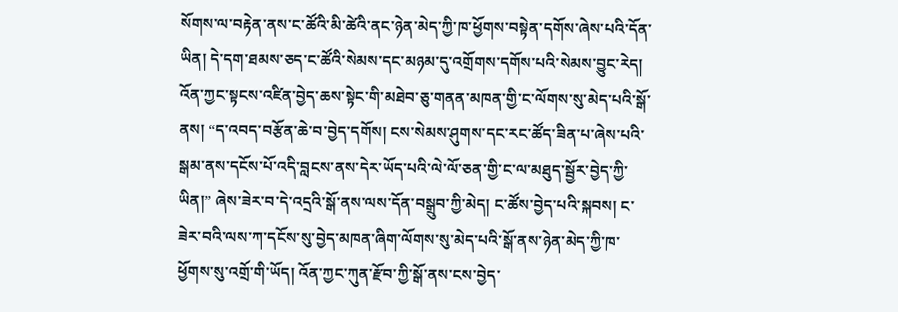སོགས་ལ་བརྟེན་ནས་ང་ཚོའི་མི་ཚེའི་ནང་ཉེན་མེད་ཀྱི་ཁ་ཕྱོགས་བསྟེན་དགོས་ཞེས་པའི་དོན་ཡིན། དེ་དག་ཐམས་ཅད་ང་ཚོའི་སེམས་དང་མཉམ་དུ་འགྲོགས་དགོས་པའི་སེམས་བྱུང་རེད། འོན་ཀྱང་སྟངས་འཛིན་བྱེད་ཆས་སྟེང་གི་མཐེབ་ཅུ་གནན་མཁན་གྱི་ང་ལོགས་སུ་མེད་པའི་སྒོ་ནས། “ད་འབད་བརྩོན་ཆེ་བ་བྱེད་དགོས། ངས་སེམས་ཤུགས་དང་རང་ཚོད་ཟིན་པ་ཞེས་པའི་སྒམ་ནས་དངོས་པོ་འདི་བླངས་ནས་དེར་ཡོད་པའི་ལེ་ལོ་ཅན་གྱི་ང་ལ་མཐུད་སྦྱོར་བྱེད་ཀྱི་ཡིན།” ཞེས་ཟེར་བ་དེ་འདྲའི་སྒོ་ནས་ལས་དོན་བསྒྲུབ་ཀྱི་མེད། ང་ཚོས་བྱེད་པའི་སྐབས། ང་ཟེར་བའི་ལས་ཀ་དངོས་སུ་བྱེད་མཁན་ཞིག་ལོགས་སུ་མེད་པའི་སྒོ་ནས་ཉེན་མེད་ཀྱི་ཁ་ཕྱོགས་སུ་འགྲོ་གི་ཡོད། འོན་ཀྱང་ཀུན་རྫོབ་ཀྱི་སྒོ་ནས་ངས་བྱེད་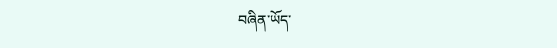བཞིན་ཡོད་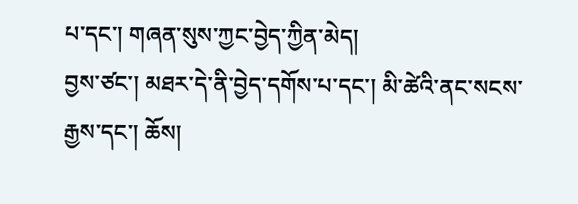པ་དང་། གཞན་སུས་ཀྱང་བྱེད་ཀྱིན་མེད།
བྱས་ཙང་། མཐར་དེ་ནི་བྱེད་དགོས་པ་དང་། མི་ཚེའི་ནང་སངས་རྒྱས་དང་། ཆོས།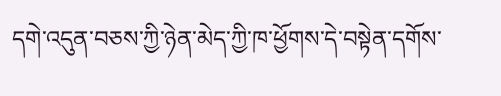དགེ་འདུན་བཅས་ཀྱི་ཉེན་མེད་ཀྱི་ཁ་ཕྱོགས་དེ་བསྟེན་དགོས་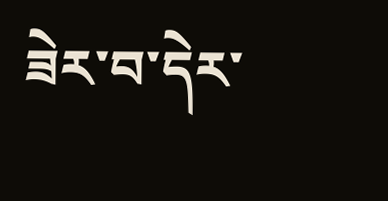ཟེར་བ་དེར་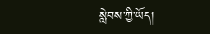སླེབས་ཀྱི་ཡོད།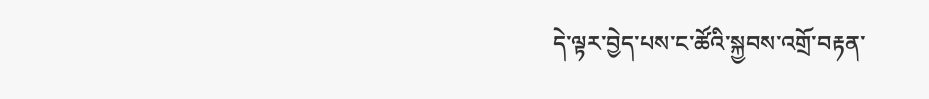དེ་ལྟར་བྱེད་པས་ང་ཚོའི་སྐྱབས་འགྲོ་བརྟན་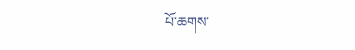པོ་ཆགས་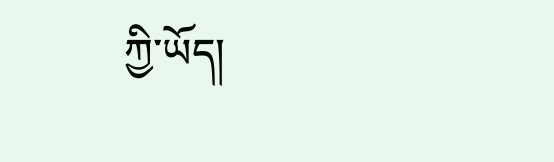ཀྱི་ཡོད།